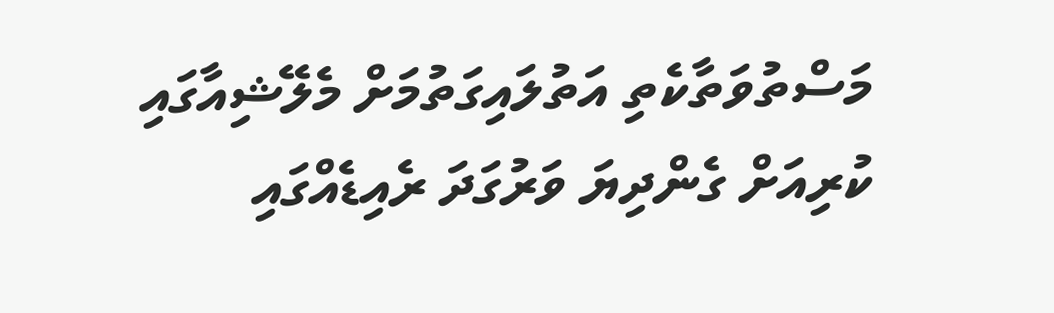މަސްތުވަތާކެތި އަތުލައިގަތުމަށް މެލޭޝިއާގައި ކުރިއަށް ގެންދިޔަ ވަރުގަދަ ރެއިޑެއްގައި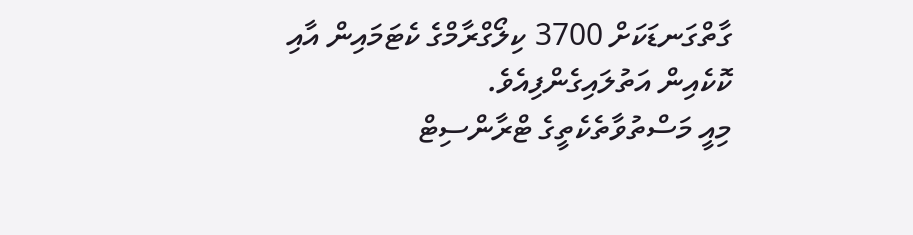ގާތްގަނޑަކަށް 3700 ކިލޯގްރާމްގެ ކެޓަމައިން އާއި ކޮކެއިން އަތުލައިގެންފިއެވެ.
މިއީ މަސްތުވާތެކެތީގެ ޓްރާންސިޓް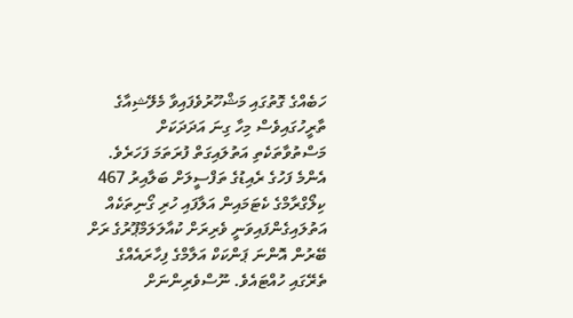ހަބެއްގެ ގޮތުގައި މަޝްހޫރުވެފައިވާ މެލޭޝިއާގެ ތާރީހުގައިވެސް މިހާ ގިނަ އަދަދަކަށް މަސްތުވާތަކެތި އަތުލައިގަތް ފުރަތަމަ ފަހަރެވެ.
އެންމެ ފަހުގެ ރެއިޑުގެ ތަފްސީލަށް ބަލާއިރު 467 ކިލޯގްރާމްގެ ކެޓަމައިން އަލާފައި ހުރި ގޯނިތަކެއް އަތުލައިގެންފައިވަނީ ވެރިރަށް ކުއާލަލަމްޕޫރުގެ ރަށް ބޭރުން އޮންނަ ޕަންކަކް އަލާމްގެ ފިހާރައެއްގެ ތެރޭގައި ހުއްޓައެވެ. ނޫސްވެރިންނަށް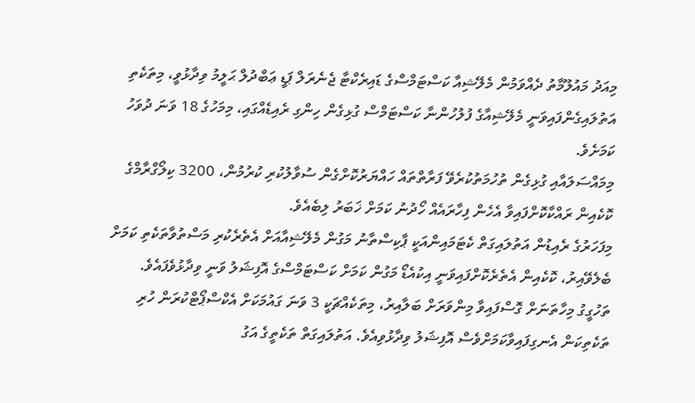މިއަދު މައުލޫމާތު ދެއްވަމުން މެލޭޝިއާ ކަސްޓަމްސްގެ ޑައިރެކްޓާ ޖެނެރަލް ޕަޑީ ޢަބްދުލް ޙަލީމު ވިދާޅުވީ، މިތަކެތި އަތުލައިގެންފައިވަނީ މެލޭޝިއާގެ ފުލުހުންނާ ކަސްޓަމްސް ގުޅިގެން ހިންގި ރެއިޑެއްގައި، މިމަހުގެ 18 ވަނަ ދުވަހު ކަމަށެވެ.
މިމައްސަލައާއި ގުޅިގެން ތުހުމަތުކުރެވޭ ފަރާތްތައް ހައްޔަރުކޮށްގެން ސުވާލުކުރި ކުރުމުން، 3200 ކިލޯގްރާމްގެ ކޮކެއިން ރައްކާކޮށްފައިވާ އެހެން ފިހާރައެއް ހޯދުނު ކަމަށް ޚަބަރު ލިބެއެވެ.
މިފަހަރުގެ ރެއިޑުން އަތުލައިގަތް ކެޓަމައިންއަކީ ޕާކިސްތާނު މަގުން މެލޭޝިއާއަށް އެތެރެކުރި މަސްތުވާތަކެތި ކަމަށް ބެލެވޭއިރު، ކޮކެއިން އެތެރެކޮށްފައިވަނީ އިކުއެޑޯ މަގުން ކަމަށް ކަސްޓަމްސްގެ އޮފިޝަލު ވަނީ ވިދާޅުވެފައެވެ.
ތަހުގީގު މިހާތަނަށް ގޮސްފައިވާ މިންވަރަށް ބަލާއިރު، މިތަކެއްޗަކީ 3 ވަނަ ގައުމަކަށް އެކްސްޕޯޓްކުރަން ހުރި ތަކެތިކަން އެނގިފައިވާކަމަށްވެސް އޮފިޝަލު ވިދާޅުވިއެވެ. އަތުލައިގަތް ތަކެތީގެ އަގު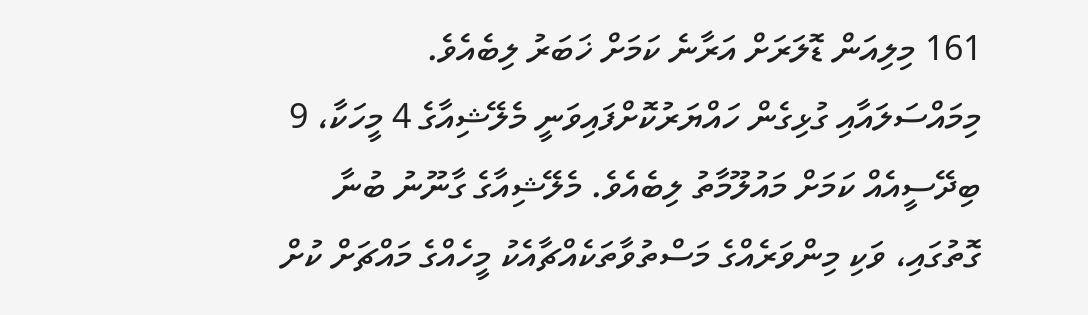161 މިލިއަން ޑޮލަރަށް އަރާނެ ކަމަށް ޚަބަރު ލިބެއެވެ.
މިމައްސަލައާއި ގުޅިގެން ހައްޔަރުކޮށްފައިވަނީ މެލޭޝިއާގެ 4 މީހަކާ، 9 ބިދޭސީއެއް ކަމަށް މައުލޫމާތު ލިބެއެވެ. މެލޭޝިއާގެ ގާނޫނު ބުނާ ގޮތުގައި، ވަކި މިންވަރެއްގެ މަސްތުވާތަކެއްޗާއެކު މީހެއްގެ މައްޗަށް ކުށް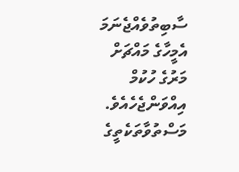ސާބިތުވެއްޖެނަމަ އެމީހާގެ މައްޗަށް މަރުގެ ހުކުމް އިއްވަންޖެހެއެވެ. މަސްތުވާތަކެތީގެ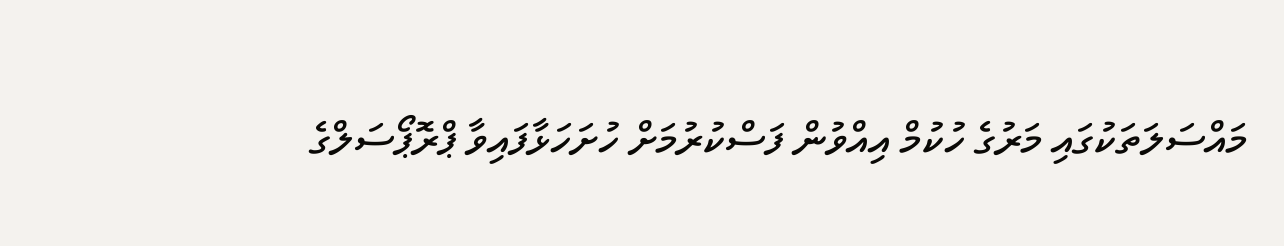މައްސަލަތަކުގައި މަރުގެ ހުކުމް އިއްވުން ފަސްކުރުމަށް ހުށަހަޅާފައިވާ ޕްރޮޕޯސަލްގެ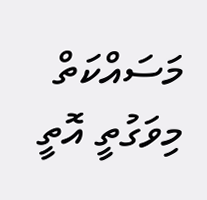މަސައްކަތް މިވަގުތީ އޮތީ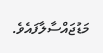މަޑުޖައްސާލާފައެވެ.